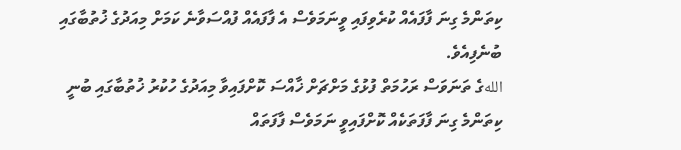ކިތަންމެ ގިނަ ފާފައެއް ކުރެވިފައި ވީނަމަވެސް އެ ފާފައެއް ފުއްސަވާނެ ކަމަށް މިއަދުގެ ޚުތުބާގައި ބުނެފިއެވެ.
اللهގެ ތަނަވަސް ރަހުމަތް ފުޅުގެ މަށްޗަށް ޚާއްސަ ކޮށްފައިވާ މިއަދުގެ ހުކުރު ޚުތުބާގައި ބުނީ ކިތަންމެ ގިނަ ފާފަތަކެއް ކޮށްފައިވީ ނަމަވެސް ފާފަތައް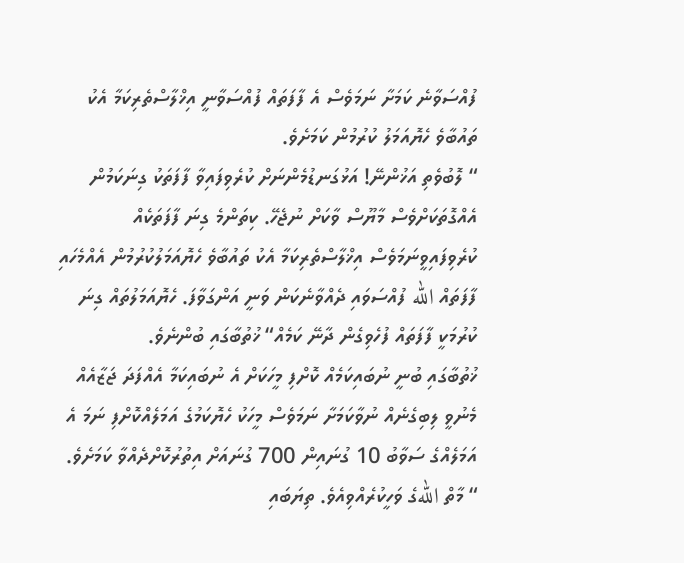ފުއްސަވާނެ ކަމަށާ ނަމަވެސް އެ ފާފަތައް ފުއްސަވާނީ އިޚްލާސްތެރިކަމާ އެކު ތައުބާވެ ހެޔޮއަމަލު ކުރުމުން ކަމަށެވެ.
“ ލޮބުވެތި އަޚުންނޭ! އަޅުގަނޑުމެންނަށް ކުރެވިފައިވާ ފާފަތަކު ގިނަކަމުން އެއްގޮތަކަށްވެސް މާޔޫސް ވާކަށް ނުޖެހޭ. ކިތަންމެ ގިނަ ފާފަތަކެއް ކުރެވިފައިވީނަމަވެސް އިޚްލާސްތެރިކަމާ އެކު ތައުބާވެ ހެޔޮއަމަލުކުރުމުން އެއްމެހައި ފާފަތައް الله ފުއްސަވައި ދެއްވާނެކަން ވަނީ އަންގަވާފަ. ހެޔޮއަމަލުތައް ގިނަ ކުރުމަކީ ފާފަތައް ފުހެވިގެން ދާނޭ ކަމެއް“ ޚުތުބާގައި ބުންނެވެ.
ޚުތުބާގައި ބުނީ ނުބައިކަމެއް ކޮށްފި މީހަކަށް އެ ނުބައިކަމާ އެއްފަދަ ޖަޒާއެއް މެނުވީ ލިބިގެނެއް ނުވާކަމަށާ ނަމަވެސް މީހަކު ހެޔޮކަމުގެ އަމަލެއްކޮށްފި ނަމަ އެ އަމަލެއްގެ ސަވާބު 10 ގުނައިން 700 ގުނައަށް އިތުރުކޮށްދެއްވާ ކަމަށެވެ.
“ މާތް اللهގެ ވަހީކުރެއްވިއެވެ. ތިޔަބައި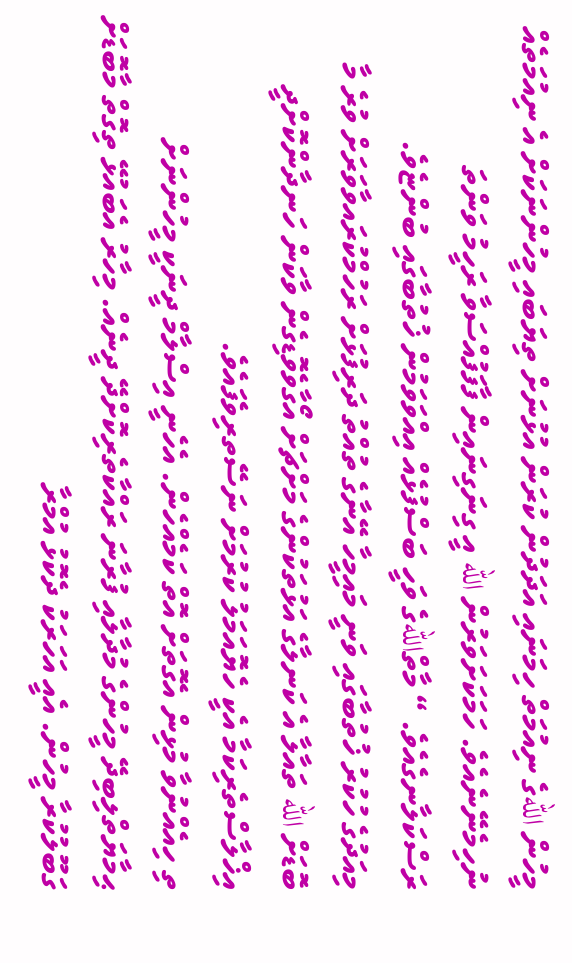މީހުން اللهގެ ނިއުމަތް ހިމަނައި އަދަދުން ކުރަން އުޅުނަށް ތިޔަބައި މީހުންނަކަށް އެ ނިއުމަތެއް ނުހިމެނޭނެއެވެ. ހަމަކަށަވަރުން الله އީ ގިނަގިނައިން ފާފަފުއްސަވާ ރަހީމު ވަންތަ ރަސްކަލާނގެއެވެ. “ މާތްاللهގެ ވަހީ ބަސްފުޅެއް އިއްވަވަމުން ޚުތުބާގައި ބުންޏެވެ.
މިއަދުގެ ހުކުރު ޚުތުބާގައި ވަނީ މައިމީހާ އޭނާގެ ތުއްތު ދަރިފުޅަށް ރަހުމްކުރައވާވަރަށް ވުރެ މާ ބޮޑަށް الله ތައާލާ އެ ކަނލާގެ އަޅުތަކުންގެ މަށްޗަށް އޯގާވެވޮޑިގެން ވާކަން ހަނދާންކޮށްދީ އިޚްލާސްތެރިކަމާ އެކީ ހެޔޮއަމަލު ކުރުމަށް ނަސޭތރިވެފައެވެ.
ތި ހިއެއްނުވާ މުޅިން އެގޮތަށް އޮތް ކަމެއްހެން. އެހެނީ އިސްލާމް ދީނަކީ މީހުންނަށް ޙިމާޔަތްލިބިދޭ މީހުންގެ މުދާލާއި ފުރާނަ ރައްކާތެރިކޮށްދޭ ދީނެއް. މިހާރު އެބައުޅޭ ތިގޮތް މާބޮޑަށް ގަބޫލުކުރާ މީހުން. އެއީ އަހަރަކު ދެކޮޅު އުމްރާ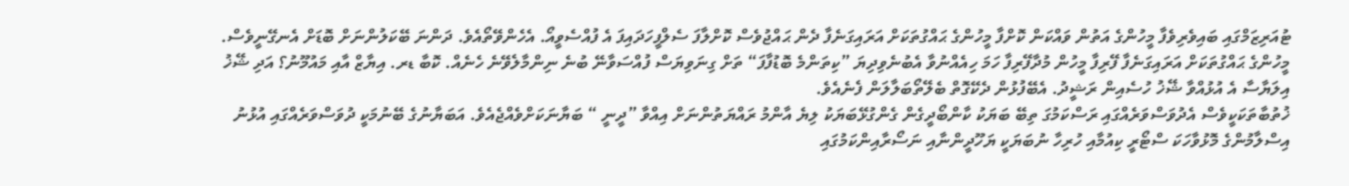ޓުއަރިޒަމްގައި ބައިވެރިވެފާ މީހުންގެ އަތުން ވައްކަން ކޮށްފާ މީހުންގެ ޙައްގުތަކަށް އަރައިގަނެފާ ދެން ޙައްޖުވެސް ކޮށްލާފަ ސެލްފީހަދައިފަ އެ ފުއްސެވީއޯ. އެހެންވޭތޯއެވެ. ދަންނަ ބޭކަލުންނަށް ބޮޑަށް އެނގޭނީވެސް. މީހުންގެ ޙައްގުތަކަށް އަރައިގަނެފާ ފޭރިފާ މީހުން މުދާފޭރިފާ ހަމަ ހިއެއްނުވާ އެބުނެވިދިޔަ ”ކިތަންމެ ބޮޑުފާފަ“ ތަށް ގިނަވިޔަސް ފުއްސަވާނޭ ބުނެ ނިންމާލެވޭނެ ހެނެއް. ކޮބާ ޑރ. އިޔާޒް އާއި މައުމޫނު؟ އަދި ޝޭޚު އިލަޔާސާ އެ އުޅުއްވާ ޝޭޚު ހުސެއިން ރަޝީދު. އެބޭފުޅުން ދެކޭގޮތް ބެލޭތޯބަލާލަން ފެނެއެވެ.
ޚުތުބާތަކަކީވެސް އެދުވަސްވަރެއްގައި ރަސްކަމުގަ ތިބޭ ބަޔަކު ކާންބޯދީގެން ގެންގުޅޭބަޔަކު ލިޔެ އާންމު ރައްޔަތުންނަށް އިއްވާ ”ދީނީ “ ބަޔާނަކަށްވެއްޖެއެވެ. އަބަޔާނުގެ ބޭނުމަކީ ދުވަސްވަރެއްގައި އުޅުނު އިސްލާމުންގެ މޮޅުވާހަކަ ސްޓޯރީ ކިއުމާއި ހުރިހާ ނުބަޔަކީ ޔަހޫދީންނާއި ނަސޯރާއިންކަމުގައި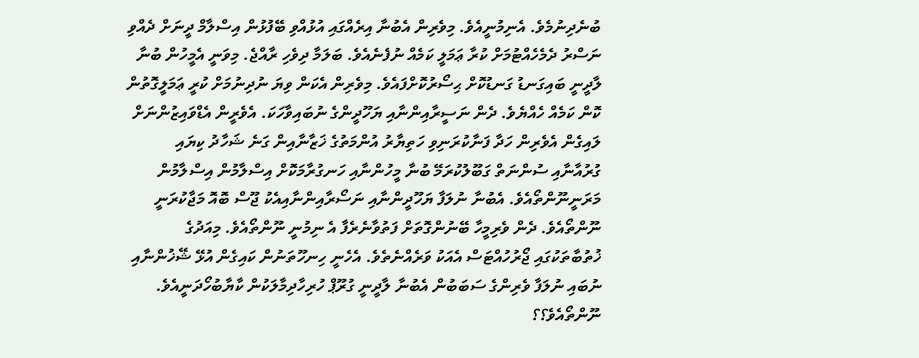ބުނެދިނުމެވެ. އެނިމުނީއެވެ. މިވެރިން އެބުނާ އިރެއްގައި އުޅުއްވި ބޭފުޅުން އިސްލާމް ދީނަށް ދެއްވި ނަސްރު ދެމެހެއްޓުމަށް ކުރާ ޢަމަލީ ކަމެއް ނުފެނެއެވެ. ބަލަމާ ދިވެހި ރާއްޖެ. މިވަނީ އެމީހުން ބުނާ ލާދީނީ ބައިގަނޑު ގަނޑުކޮށް ޙިސޯރުކޮށްފައެވެ. މިވެރިން އެކަން ވިޔަ ނުދިނުމަށް ކުރީ ޢަމަލީގޮތުން ކޮން ކަމެއް ހެއްޔެވެ. ދެން ނަސީރާއިންނާއި ޔަހޫދީންގެ ނުބައިވާހަކަ. އެވެރީން އެޑްވައިޒުންނަށް ލައިގެން އެވެރިން ހަދާ ފަނާކުރަނިވި ހަތިޔާރު އުންމަތުގެ ޚަޒާނާއިން ގަނެ ޝަހާދު ކިޔައި ގުރުއާނާއި ސުންނަތް ގަބޫލުކުރަމޭ ބުނާ މީހުންނާއި ހަނގުރާމަކޮށް އިސްލާމުން އިސްލާމުން މަރަނީނޫންތޯއެވެ. އެބުނާ ނުލަފާ ޔަހޫދީންނާއި ނަސޯރާއިންނާއިއެކު ޖޫސް ބޮއޮ މަޖާކުރަނީ ނޫންތޯއެވެ. ދެން ވެރިމީހާ ބޭނުންގޮތަށް ފަތުވާނެރެފާ އެ ނިމުނީ ނޫންތޯއެވެ. މިއަދުގެ ޚުތުބާތަކުގައި ޖޯރުހުއްޓަސް އެއަކު ވަރެއްނެތެވެ. އެހެނީ ހިނހޫތަނުން ކައިގެން އުޅޭ ޝޭޚުންނާއި ނުބައި ނުލަފާ ވެރިންގެ ސަބަބުން އެބުނާ ލާދީނީ ގުރޫޕް ހުރިހާދިމާލަކުން ކާޔާބުހޯދަނީއެވެ. ނޫންތޯއެވެ؟؟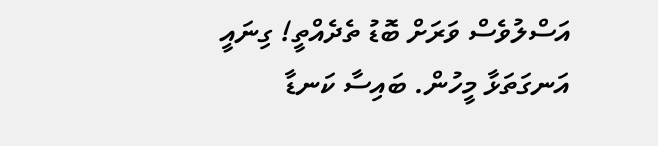އަސްލުވެސް ވަރަށް ބޮޑު ތެދެއްތީ! ގިނައީ އަނގަތަޅާ މީހުން. ބައިސާ ކަނޑާ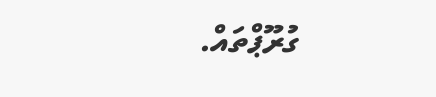ގުރޫޕްތައް.